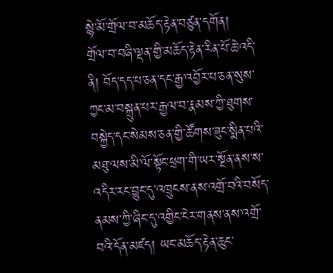སྙེ་མོ་གྲོལ་བ་མཆོད་རྟེན་བཙུན་དགོན།
གྲོལ་བ་བཞི་ལྡན་གྱི་མཆོད་རྟེན་རིན་པོ་ཆེ་འདི་ནི། བོད་དད་པ་ཅན་དང་རྒྱ་འབྱོར་པ་ཅན་སུས་ཀྱང་མ་བསྐྲུན་པར་རྒྱལ་བ་རྣམས་ཀྱི་ཐུགས་བསྐྱེད་དང་སེམས་ཅན་གྱི་ཚོགས་ཟུང་སྨིན་པའི་མཐུ་ལས་མི་ལོ་སྟོང་ཕྲག་གི་ཡར་སྔོན་ནས་ས་འདིར་རང་བྱུང་དུ་འཁྲུངས་ནས་འགྲོ་བའི་བསོད་ནམས་ཀྱི་ཞིང་དུ་འགྱིང་ངེར་གནས་ནས་འགྲོ་བའི་དོན་མཛད། ཡང་མཆོད་རྟེན་ཆུང་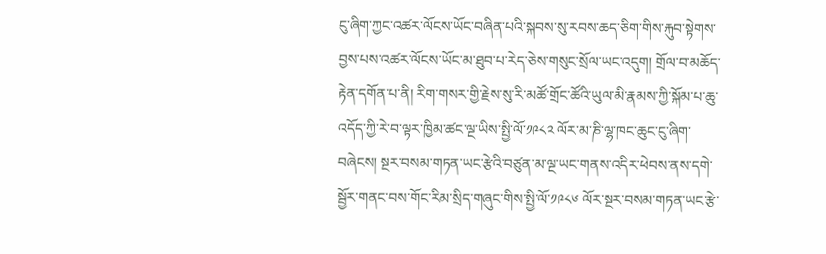ངུ་ཞིག་ཀྱང་འཚར་ལོངས་ཡོང་བཞིན་པའི་སྐབས་སུ་རབས་ཆད་ཅིག་གིས་རྐུབ་སྟེགས་བྱས་པས་འཚར་ལོངས་ཡོང་མ་ཐུབ་པ་རེད་ཅེས་གསུང་སྲོལ་ཡང་འདུག། གྲོལ་བ་མཆོད་རྟེན་དགོན་པ་ནི། རིག་གསར་གྱི་རྗེས་སུ་རི་མཚོ་གྲོང་ཚོའི་ཡུལ་མི་རྣམས་ཀྱི་སྐོམ་པ་ཆུ་འདོད་ཀྱི་རེ་བ་ལྟར་ཁྱིམ་ཚང་ལྔ་ཡིས་སྤྱི་ལོ་༡༩༨༢ ལོར་མ་ཎི་ལྷ་ཁང་ཆུང་ངུ་ཞིག་བཞེངས། སྔར་བསམ་གཏན་ཡང་རྩེའི་བཙུན་མ་ལྔ་ཡང་གནས་འདིར་ཕེབས་ནས་དགེ་སྦྱོར་གནང་བས་གོང་རིམ་སྲིད་གཞུང་གིས་སྤྱི་ལོ་༡༩༨༦ ལོར་སྔར་བསམ་གཏན་ཡང་རྩེ་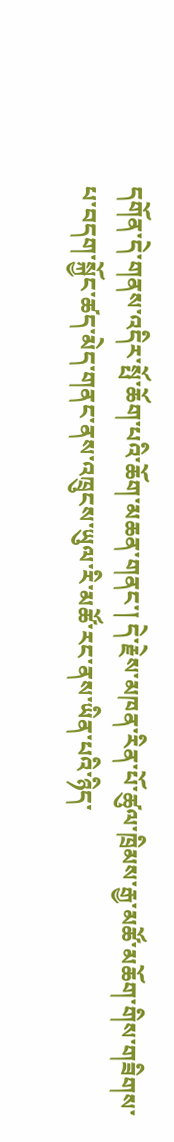དགོན་དེ་གནས་འདིར་སྤོ་ཆོག་པའི་ཆོག་མཆན་གནང་། དེ་རྗེས་མཁན་རིན་པོ་ཚུལ་ཁྲིམས་རྒྱ་མཚོ་མཆོག་གིས་གཟིགས་པ་བདག་སྐྱོང་ཚད་མེད་གནང་ནས་འཁྲུངས་ཡུལ་རི་མཚོ་རང་ནས་ཡིན་པའི་ཉིད་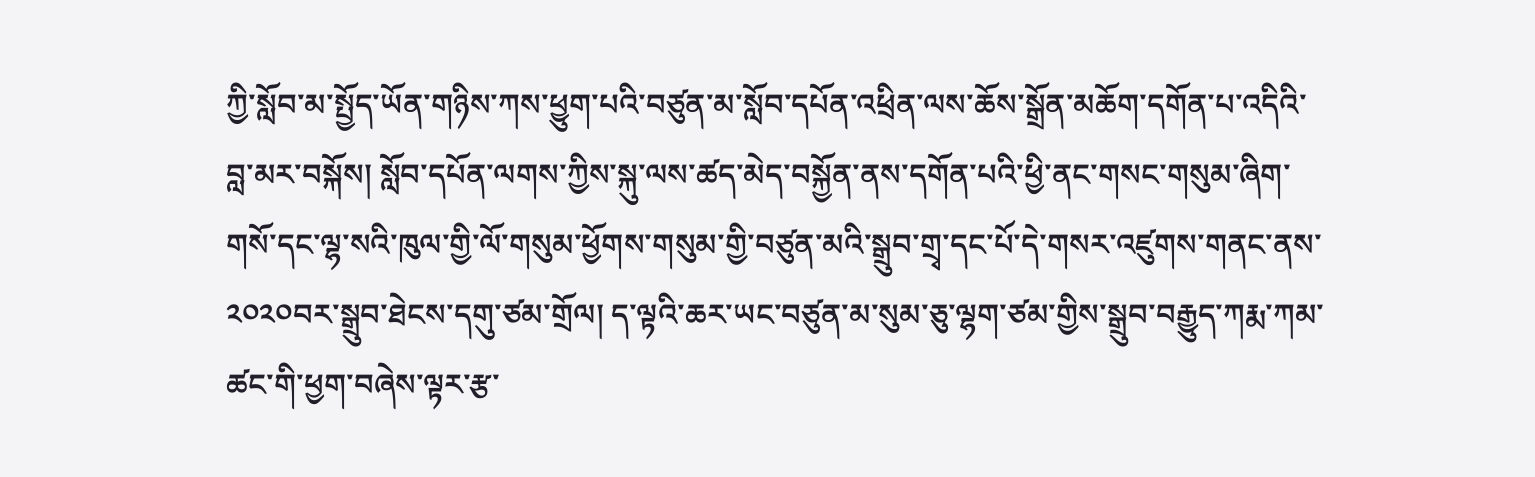ཀྱི་སློབ་མ་སྤྱོད་ཡོན་གཉིས་ཀས་ཕྱུག་པའི་བཙུན་མ་སློབ་དཔོན་འཕྲིན་ལས་ཆོས་སྒྲོན་མཆོག་དགོན་པ་འདིའི་བླ་མར་བསྐོས། སློབ་དཔོན་ལགས་ཀྱིས་སྐུ་ལས་ཚད་མེད་བསྐྱོན་ནས་དགོན་པའི་ཕྱི་ནང་གསང་གསུམ་ཞིག་གསོ་དང་ལྷ་སའི་ཁུལ་གྱི་ལོ་གསུམ་ཕྱོགས་གསུམ་གྱི་བཙུན་མའི་སྒྲུབ་གྲྭ་དང་པོ་དེ་གསར་འཛུགས་གནང་ནས་༢༠༢༠བར་སྒྲུབ་ཐེངས་དགུ་ཙམ་གྲོལ། ད་ལྟའི་ཆར་ཡང་བཙུན་མ་སུམ་ཅུ་ལྷག་ཙམ་གྱིས་སྒྲུབ་བརྒྱུད་ཀརྨ་ཀམ་ཚང་གི་ཕྱག་བཞེས་ལྟར་རྩ་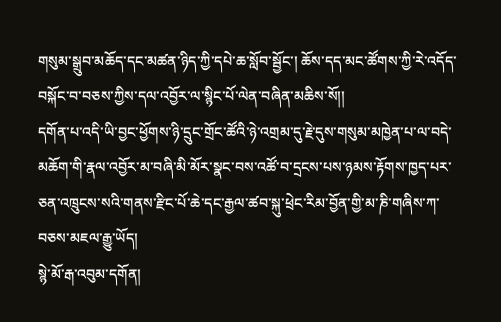གསུམ་སྒྲུབ་མཆོད་དང་མཚན་ཉིད་ཀྱི་དཔེ་ཆ་སློབ་སྦྱོང་། ཆོས་དད་མང་ཚོགས་ཀྱི་རེ་འདོད་བསྐོང་བ་བཅས་ཀྱིས་དལ་འབྱོར་ལ་སྙིང་པོ་ལེན་བཞིན་མཆིས་སོ།།
དགོན་པ་འདི་ཡི་བྱང་ཕྱོགས་ཉི་དྲུང་གྲོང་ཚོའི་ཉེ་འགྲམ་དུ་རྗེ་དུས་གསུམ་མཁྱེན་པ་ལ་བདེ་མཆོག་གི་རྣལ་འབྱོར་མ་བཞི་མི་མོར་སྣང་བས་འཚོ་བ་དྲངས་པས་ཉམས་རྟོགས་ཁྱད་པར་ཅན་འཁྲུངས་སའི་གནས་རྫིང་པོ་ཆེ་དང་རྒྱལ་ཚབ་སྐུ་ཕྲེང་རིམ་བྱོན་གྱི་མ་ཎི་གཞིས་ཀ་བཅས་མཇལ་རྒྱུ་ཡོད།
སྙེ་མོ་རྒ་འབུམ་དགོན།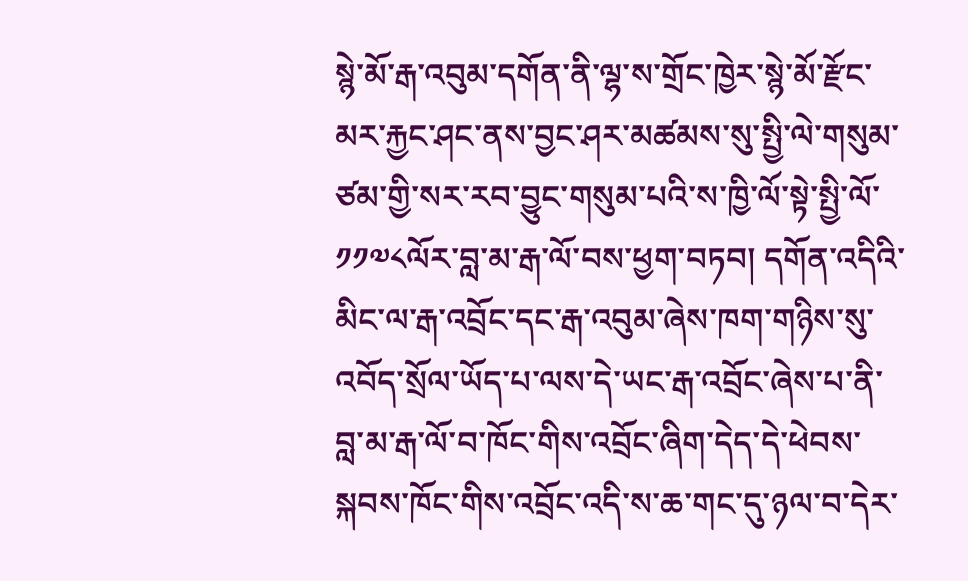སྙེ་མོ་རྒ་འབུམ་དགོན་ནི་ལྷ་ས་གྲོང་ཁྱེར་སྙེ་མོ་རྫོང་མར་རྐྱང་ཤང་ནས་བྱང་ཤར་མཚམས་སུ་སྤྱི་ལེ་གསུམ་ཙམ་གྱི་སར་རབ་བྱུང་གསུམ་པའི་ས་ཁྱི་ལོ་སྟེ་སྤྱི་ལོ་༡༡༧༨ལོར་བླ་མ་རྒ་ལོ་བས་ཕྱག་བཏབ། དགོན་འདིའི་མིང་ལ་རྒ་འབྲོང་དང་རྒ་འབུམ་ཞེས་ཁག་གཉིས་སུ་འབོད་སྲོལ་ཡོད་པ་ལས་དེ་ཡང་རྒ་འབྲོང་ཞེས་པ་ནི་བླ་མ་རྒ་ལོ་བ་ཁོང་གིས་འབྲོང་ཞིག་དེད་དེ་ཕེབས་སྐབས་ཁོང་གིས་འབྲོང་འདི་ས་ཆ་གང་དུ་ཉལ་བ་དེར་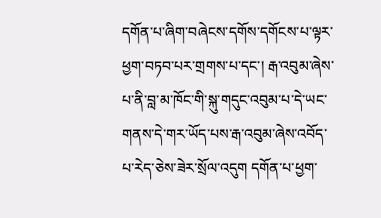དགོན་པ་ཞིག་བཞེངས་དགོས་དགོངས་པ་ལྟར་ཕྱག་བཏབ་པར་གྲགས་པ་དང་། རྒ་འབུམ་ཞེས་པ་ནི་བླ་མ་ཁོང་གི་སྐུ་གདུང་འབུམ་པ་དེ་ཡང་གནས་དེ་གར་ཡོད་པས་རྒ་འབུམ་ཞེས་འབོད་པ་རེད་ཅེས་ཟེར་སྲོལ་འདུག དགོན་པ་ཕྱག་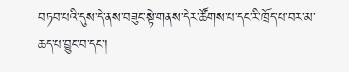བཏབ་པའི་དུས་དེ་ནས་བཟུང་སྟེ་གནས་དེར་ཚོགས་པ་དང་རི་ཁྲོད་པ་བར་མ་ཆད་པ་བྱུང་བ་དང་།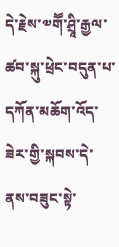དེ་རྗེས་༧གཽ་ཤྲཱི་རྒྱལ་ཚབ་སྐུ་ཕྲེང་བདུན་པ་དཀོན་མཆོག་འོད་ཟེར་གྱི་སྐབས་དེ་ནས་བཟུང་སྟེ་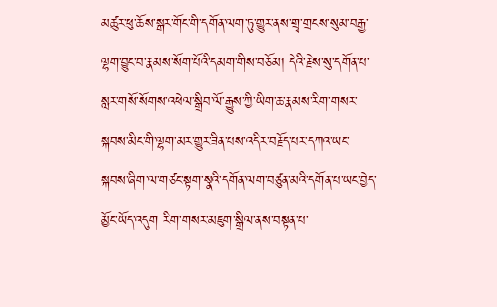མཚུར་ཕུ་ཆོས་སྒར་གོང་གི་དགོན་ལག་ཏུ་གྱུར་ནས་གྲྭ་གྲངས་སུམ་བརྒྱ་ལྷག་བྱུང་བ་རྣམས་སོག་པོའི་དམག་གིས་བཅོམ། དེའི་རྗེས་སུ་དགོན་པ་སླར་གསོ་སོགས་འཕེལ་སྒྲིབ་ལོ་རྒྱུས་ཀྱི་ཡིག་ཆ་རྣམས་རིག་གསར་སྐབས་མིང་གི་ལྷག་མར་གྱུར་ཟིན་པས་འདིར་བརྗོད་པར་དཀའ་ཡང་སྐབས་ཞིག་ལ་གཙང་སྟག་སྣའི་དགོན་ལག་བཙུན་མའི་དགོན་པ་ཡང་བྱེད་མྱོང་ཡོད་འདུག རིག་གསར་མཇུག་སྒྲིལ་ནས་བསྟན་པ་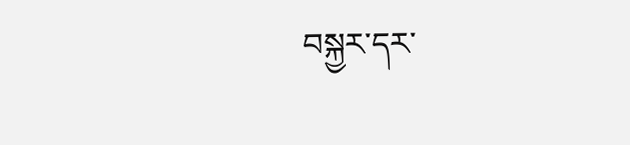བསྐྱར་དར་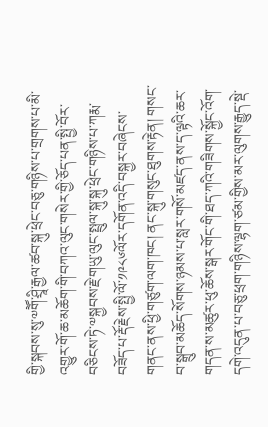གྱི་སྐབས་སུ་༧གཽ་ཤྲཱི་རྒྱལ་ཚབ་སྐུ་ཕྲེང་བཅུ་གཉིས་པ་གྲགས་པ་མི་འགྱུར་གོ་ཆ་མཆོག་གི་བཀའ་ལུང་གསེར་གྱི་ཅོད་པན་སྤྱི་བོར་བཅིངས་ཏེ་༧སྐྱབས་རྗེ་གཡུ་ལུང་སྤྲུལ་སྐུ་སྐུ་ཕྲེང་གཉིས་པ་ཀརྨ་བཟོད་པ་རྡོ་རྗེས་སྤྱི་ལོ་༡༩༨༦ལོར་དགོན་འདི་བསྐྱར་བཞེངས་གནང་ནས་ཕྱི་གཙུག་ལག་ཁང། ནང་སྐུ་གསུང་ཐུགས་རྟེན། གསང་བ་སྒྲུབ་མཆོད་སོགས་ཉམས་པ་སླར་གསོ་མཛད་ནས་ད་ལྟའི་ཆར་གདན་ས་མཚུར་ཕུ་ཆོས་སྒར་གོང་གི་ཐད་ཀའི་གཟིགས་སྐྱོང་འོག་དགེ་འདུན་པ་བཅུ་ཕྲག་གཉིས་ལྷག་ཙམ་གྱིས་མར་ལུགས་རྒྱུད་སྡེ་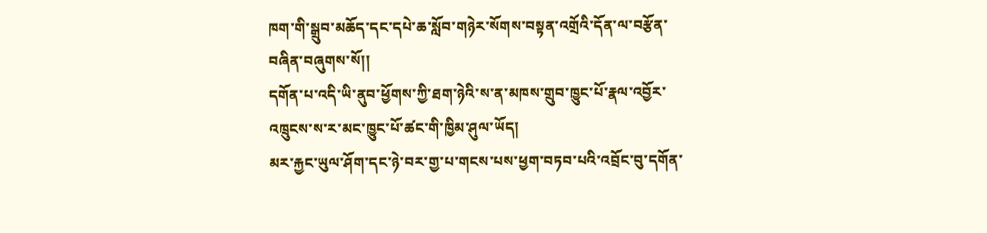ཁག་གི་སྒྲུབ་མཆོད་དང་དཔེ་ཆ་སློབ་གཉེར་སོགས་བསྟན་འགྲོའི་དོན་ལ་བརྩོན་བཞིན་བཞུགས་སོ།།
དགོན་པ་འདི་ཡི་ནུབ་ཕྱོགས་ཀྱི་ཐག་ཉེའི་ས་ན་མཁས་གྲུབ་ཁྱུང་པོ་རྣལ་འབྱོར་འཁྲུངས་ས་ར་མང་ཁྱུང་པོ་ཚང་གི་ཁྱིམ་ཤུལ་ཡོད།
མར་རྐྱང་ཡུལ་ཤོག་དང་ཉེ་བར་གྱ་པ་གངས་པས་ཕྱག་བཏབ་པའི་འབྲོང་བུ་དགོན་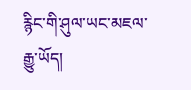རྙིང་གི་ཤུལ་ཡང་མཇལ་རྒྱུ་ཡོད།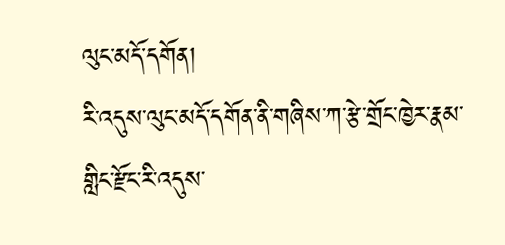ལུང་མདོ་དགོན།
རི་འདུས་ལུང་མདོ་དགོན་ནི་གཞིས་ཀ་རྩེ་གྲོང་ཁྱེར་རྣམ་གླིང་རྫོང་རི་འདུས་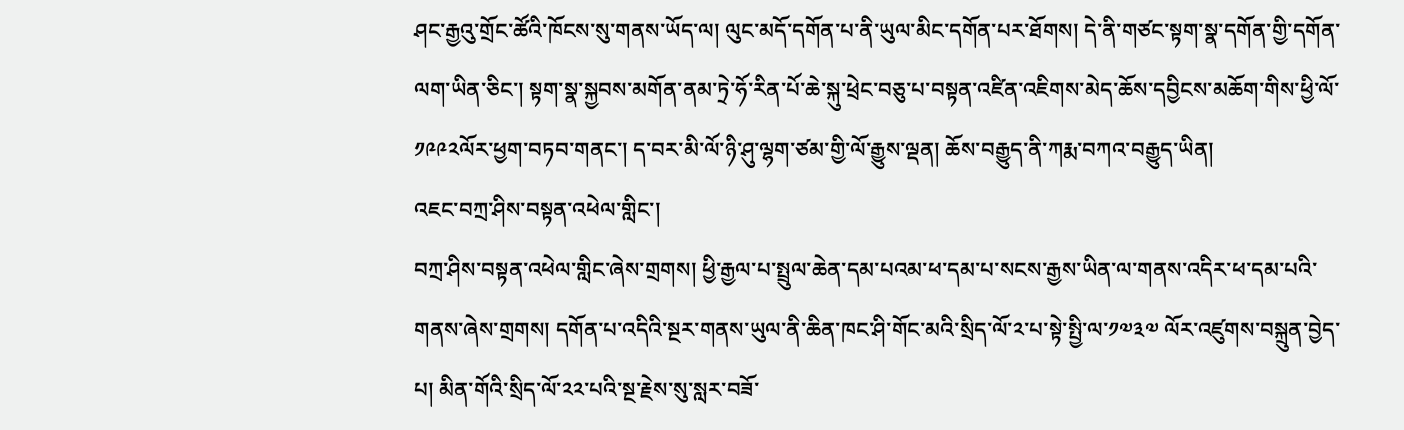ཤང་རྒྱའུ་གྲོང་ཚོའི་ཁོངས་སུ་གནས་ཡོད་ལ། ལུང་མདོ་དགོན་པ་ནི་ཡུལ་མིང་དགོན་པར་ཐོགས། དེ་ནི་གཙང་སྟག་སྣ་དགོན་གྱི་དགོན་ལག་ཡིན་ཅིང་། སྟག་སྣ་སྐྱབས་མགོན་ནམ་ཏྲེ་ཧོ་རིན་པོ་ཆེ་སྐུ་ཕྲེང་བཅུ་པ་བསྟན་འཛིན་འཇིགས་མེད་ཆོས་དབྱིངས་མཆོག་གིས་ཕྱི་ལོ་༡༩༩༢ལོར་ཕྱག་བཏབ་གནང་། ད་བར་མི་ལོ་ཉི་ཤུ་ལྷག་ཙམ་གྱི་ལོ་རྒྱུས་ལྡན། ཆོས་བརྒྱུད་ནི་ཀརྨ་བཀའ་བརྒྱུད་ཡིན།
འཇང་བཀྲ་ཤིས་བསྟན་འཕེལ་གླིང་།
བཀྲ་ཤིས་བསྟན་འཕེལ་གླིང་ཞེས་གྲགས། ཕྱི་རྒྱལ་པ་སྤྲུལ་ཆེན་དམ་པའམ་ཕ་དམ་པ་སངས་རྒྱས་ཡིན་ལ་གནས་འདིར་ཕ་དམ་པའི་གནས་ཞེས་གྲགས། དགོན་པ་འདིའི་སྔར་གནས་ཡུལ་ནི་ཆིན་ཁང་ཤི་གོང་མའི་སྲིད་ལོ་༢་པ་སྟེ་སྤྱི་ལ་༡༧༣༧ ལོར་འཛུགས་བསྐྲུན་བྱེད་པ། མིན་གོའི་སྲིད་ལོ་༢༢་པའི་སྔ་རྗེས་སུ་སླར་བཟོ་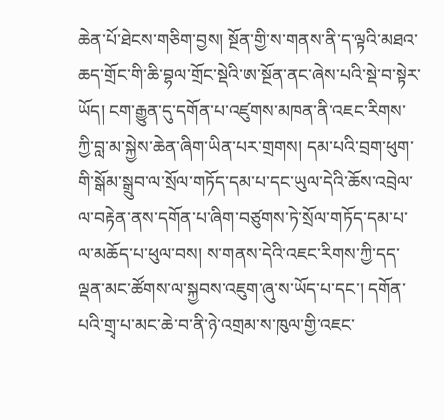ཆེན་པོ་ཐེངས་གཅིག་བྱས། སྔོན་གྱི་ས་གནས་ནི་ད་ལྟའི་མཐའ་ཆད་གྲོང་གི་ཆི་བྷལ་གྲོང་སྡེའི་ཨ་སྔོན་ནང་ཞེས་པའི་སྡེ་བ་སྟེར་ཡོད། ངག་རྒྱུན་དུ་དགོན་པ་འཛུགས་མཁན་ནི་འཇང་རིགས་ཀྱི་བླ་མ་སྐྱེས་ཆེན་ཞིག་ཡིན་པར་གྲགས། དམ་པའི་བྲག་ཕུག་གི་སྒོམ་སྒྲུབ་ལ་སྲོལ་གཏོད་དམ་པ་དང་ཡུལ་དེའི་ཆོས་འབྲེལ་ལ་བརྟེན་ནས་དགོན་པ་ཞིག་བཙུགས་ཏེ་སྲོལ་གཏོད་དམ་པ་ལ་མཆོད་པ་ཕུལ་བས། ས་གནས་དེའི་འཇང་རིགས་ཀྱི་དད་ལྡན་མང་ཚོགས་ལ་སྐྱབས་འཇུག་ཞུ་ས་ཡོད་པ་དང་། དགོན་པའི་གྲྭ་པ་མང་ཆེ་བ་ནི་ཉེ་འགྲམ་ས་ཁུལ་གྱི་འཇང་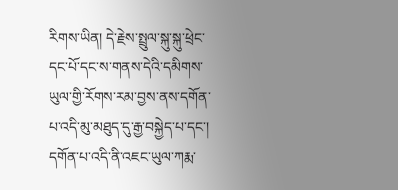རིགས་ཡིན། དེ་རྗེས་སྤྲུལ་སྐུ་སྐུ་ཕྲེང་དང་པོ་དང་ས་གནས་དེའི་དམིགས་ཡུལ་གྱི་རོགས་རམ་བྱས་ནས་དགོན་པ་འདི་མུ་མཐུད་དུ་རྒྱ་བསྐྱེད་པ་དང་། དགོན་པ་འདི་ནི་འཇང་ཡུལ་ཀརྨ་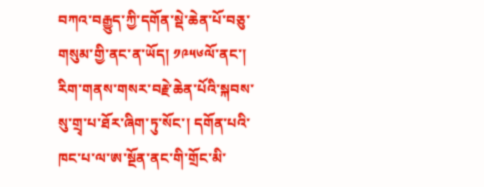བཀའ་བརྒྱུད་ཀྱི་དགོན་སྡེ་ཆེན་པོ་བཅུ་གསུམ་གྱི་ནང་ན་ཡོད། ༡༩༥༦ལོ་ནང་། རིག་གནས་གསར་བརྗེ་ཆེན་པོའི་སྐབས་སུ་གྲྭ་པ་ཐོར་ཞིག་ཏུ་སོང་། དགོན་པའི་ཁང་པ་ལ་ཨ་སྔོན་ནང་གི་གྲོང་མི་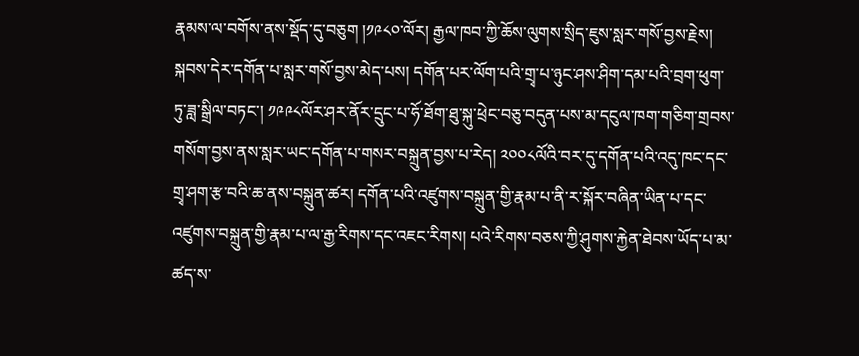རྣམས་ལ་བགོས་ནས་སྡོད་དུ་བཅུག །༡༩༨༠་ལོར། རྒྱལ་ཁབ་ཀྱི་ཆོས་ལུགས་སྲིད་ཇུས་སླར་གསོ་བྱས་རྗེས། སྐབས་དེར་དགོན་པ་སླར་གསོ་བྱས་མེད་པས། དགོན་པར་ལོག་པའི་གྲྭ་པ་ཉུང་ཤས་ཤིག་དམ་པའི་བྲག་ཕུག་ཏུ་ཟླ་སྒྲིལ་བཏང་། ༡༩༩༨ལོར་ཤར་ནོར་དྲུང་པ་ཧོ་ཐོག་ཐུ་སྐུ་ཕྲེང་བཅུ་བདུན་པས་མ་དངུལ་ཁག་གཅིག་གྲབས་གསོག་བྱས་ནས་སླར་ཡང་དགོན་པ་གསར་བསྐྲུན་བྱས་པ་རེད། ༢༠༠༨ལོའི་བར་དུ་དགོན་པའི་འདུ་ཁང་དང་གྲྭ་ཤག་རྩ་བའི་ཆ་ནས་བསྐྲུན་ཚར། དགོན་པའི་འཛུགས་བསྐྲུན་གྱི་རྣམ་པ་ནི་ར་སྐོར་བཞིན་ཡིན་པ་དང་འཛུགས་བསྐྲུན་གྱི་རྣམ་པ་ལ་རྒྱ་རིགས་དང་འཇང་རིགས། པའེ་རིགས་བཅས་ཀྱི་ཤུགས་རྐྱེན་ཐེབས་ཡོད་པ་མ་ཚད་ས་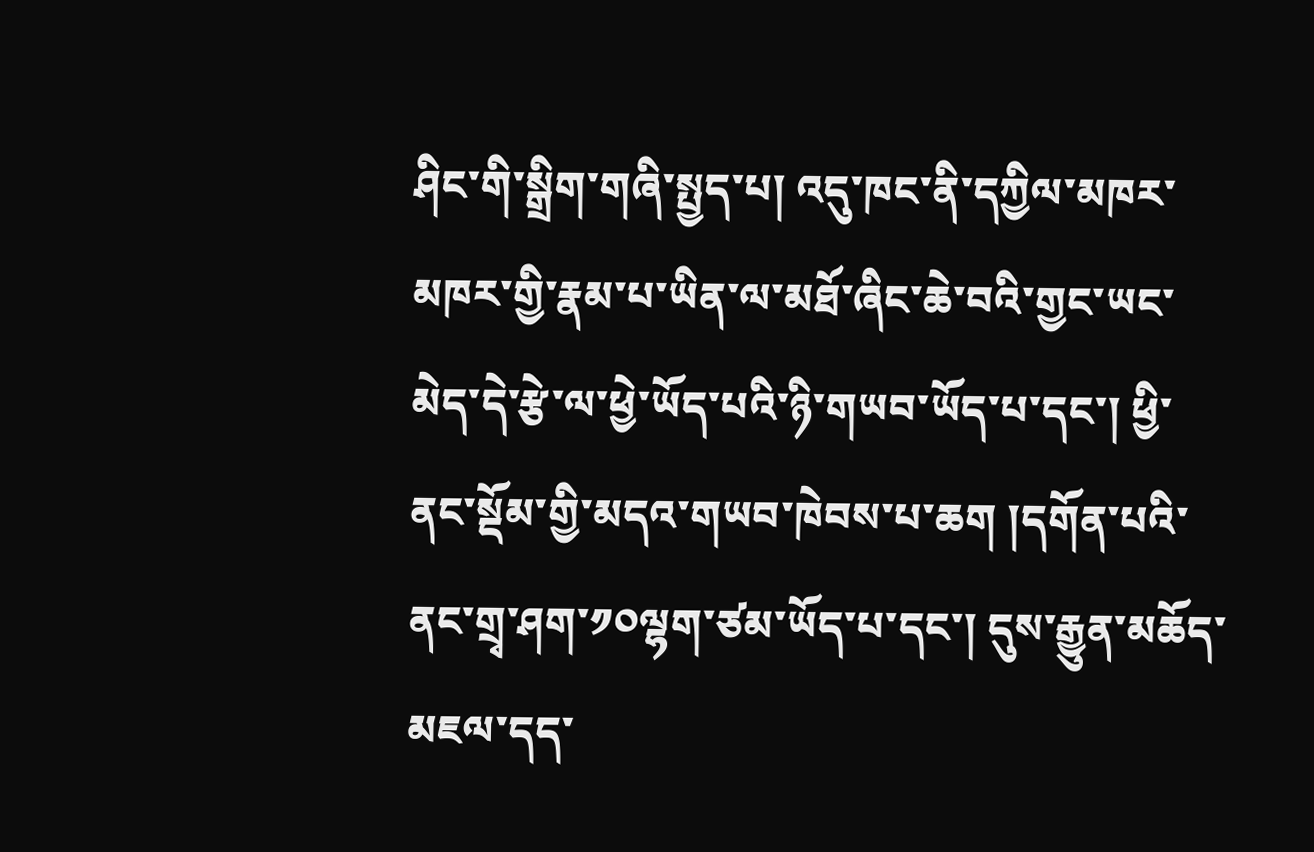ཤིང་གི་སྒྲིག་གཞི་སྤྱད་པ། འདུ་ཁང་ནི་དཀྱིལ་མཁར་མཁར་གྱི་རྣམ་པ་ཡིན་ལ་མཐོ་ཞིང་ཆེ་བའི་གྱང་ཡང་མེད་དེ་རྩེ་ལ་ཕྱེ་ཡོད་པའི་ཉི་གཡབ་ཡོད་པ་དང་། ཕྱི་ནང་སྡོམ་གྱི་མདའ་གཡབ་ཁེབས་པ་ཆག །དགོན་པའི་ནང་གྲྭ་ཤག་༡༠ལྷག་ཙམ་ཡོད་པ་དང་། དུས་རྒྱུན་མཆོད་མཇལ་དད་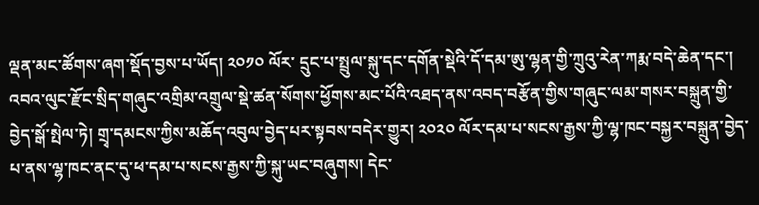ལྡན་མང་ཚོགས་ཞག་སྡོད་བྱས་པ་ཡོད། ༢༠༡༠ ལོར་ དྲུང་པ་སྤྲུལ་སྐུ་དང་དགོན་སྡེའི་དོ་དམ་ཨུ་ལྷན་གྱི་ཀྲུའུ་རེན་ཀརྨ་བདེ་ཆེན་དང་། འབའ་ལུང་རྫོང་སྲིད་གཞུང་འགྲིམ་འགྲུལ་སྡེ་ཚན་སོགས་ཕྱོགས་མང་པོའི་འཐད་ནས་འབད་བརྩོན་གྱིས་གཞུང་ལམ་གསར་བསྐྲུན་གྱི་བྱེད་སྒོ་སྤེལ་ཏེ། གྲྭ་དམངས་ཀྱིས་མཆོད་འབུལ་བྱེད་པར་སྟབས་བདེར་གྱུར། ༢༠༢༠ ལོར་དམ་པ་སངས་རྒྱས་ཀྱི་ལྷ་ཁང་བསྐྱར་བསྐྲུན་བྱེད་པ་ནས་ལྷ་ཁང་ནང་དུ་ཕ་དམ་པ་སངས་རྒྱས་ཀྱི་སྐུ་ཡང་བཞུགས། དེང་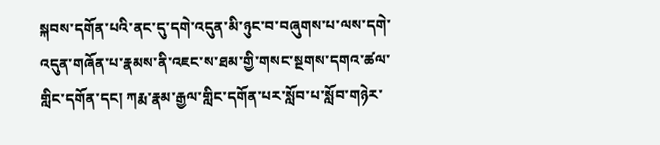སྐབས་དགོན་པའི་ནང་དུ་དགེ་འདུན་མི་ཉུང་བ་བཞུགས་པ་ལས་དགེ་འདུན་གཞོན་པ་རྣམས་ནི་འཇང་ས་ཐམ་གྱི་གསང་སྔགས་དགའ་ཚལ་གླིང་དགོན་དང། ཀརྨ་རྣམ་རྒྱལ་གླིང་དགོན་པར་སློབ་པ་སློབ་གཉེར་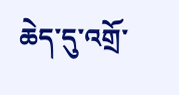ཆེད་དུ་འགྲོ་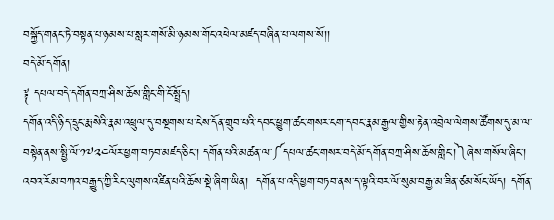བསྐྱོད་གནང་ཏེ་བསྟན་པ་ཉམས་པ་སླར་གསོ་མི་ཉམས་གོང་འཕེལ་མཛད་བཞིན་པ་ལགས་སོ།།
བདེ་མོ་དགོན།
༈ དཔལ་བདེ་དགོན་བཀྲ་ཤིས་ཆོས་གླིང་གི་ངོ་སྤྲོད།
དགོན་འདི་ཉིད་དྲུང་རྨ་སེའི་རྣམ་འཕྲུལ་དུ་བསྔགས་པ་ངེས་དོན་གྲུབ་པའི་དབང་ཕྱུག་ཚང་གསར་ངག་དབང་རྣམ་རྒྱལ་གྱིས་རྟེན་འབྲེལ་ལེགས་ཚོགས་དུ་མ་ལ་བསྟེན་ནས་སྤྱི་ལོ་༡༧༢༤ལོར་ཕྱག་བཏབ་མཛད་ཅིང་། དགོན་པའི་མཚན་ལ་༼དཔལ་ཚང་གསར་བདེ་མོ་དགོན་བཀྲ་ཤིས་ཆོས་གླིང་།༽ཞེས་གསོལ་ཞིང་།   འབའ་རོམ་བཀའ་བརྒྱུད་ཀྱི་རིང་ལུགས་འཛིན་པའི་ཆོས་སྡེ་ཞིག་ཡིན།  དགོན་པ་འདི་ཕྱག་བཏབ་ནས་ད་ལྟའི་བར་ལོ་སུམ་བརྒྱ་མ་ཟིན་ཙམ་སོང་ཡོད། དགོན་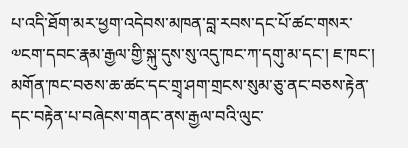པ་འདི་ཐོག་མར་ཕྱག་འདེབས་མཁན་བླ་རབས་དང་པོ་ཚང་གསར་༧ངག་དབང་རྣམ་རྒྱལ་གྱི་སྐུ་དུས་སུ་འདུ་ཁང་ཀ་དགུ་མ་དང་། ཇ་ཁང་། མགོན་ཁང་བཅས་ཆ་ཚང་དང་གྲྭ་ཤག་གྲངས་སུམ་ཅུ་ནང་བཅས་རྟེན་དང་བརྟེན་པ་བཞེངས་གནང་ནས་རྒྱལ་བའི་ལུང་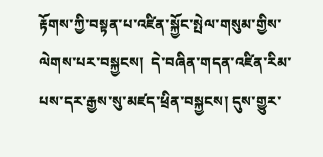རྟོགས་ཀྱི་བསྟན་པ་འཛིན་སྐྱོང་སྤེལ་གསུམ་གྱིས་ལེགས་པར་བསྐྱངས།  དེ་བཞིན་གདན་འཛིན་རིམ་པས་དར་རྒྱས་སུ་མཛད་ཕྲིན་བསྐྱངས། དུས་གྱུར་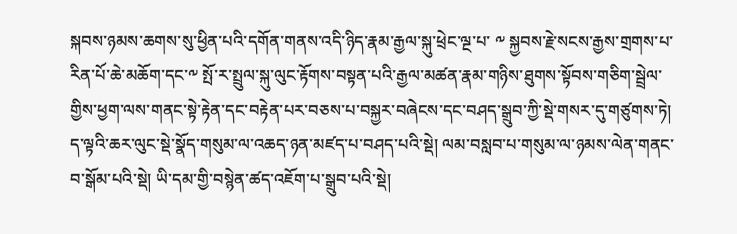སྐབས་ཉམས་ཆགས་སུ་ཕྱིན་པའི་དགོན་གནས་འདི་ཉིད་རྣམ་རྒྱལ་སྐུ་ཕྲེང་ལྔ་པ་ ༸ སྐྱབས་རྗེ་སངས་རྒྱས་གྲགས་པ་རིན་པོ་ཆེ་མཆོག་དང་༸ སྤོ་ར་སྤྲུལ་སྐུ་ལུང་རྟོགས་བསྟན་པའི་རྒྱལ་མཚན་རྣམ་གཉིས་ཐུགས་སྟོབས་གཅིག་སྦྲེལ་གྱིས་ཕྱག་ལས་གནང་སྟེ་རྟེན་དང་བརྟེན་པར་བཅས་པ་བསྐྱར་བཞེངས་དང་བཤད་སྒྲུབ་ཀྱི་སྡེ་གསར་དུ་གཙུགས་ཏེ། ད་ལྟའི་ཆར་ལུང་སྡེ་སྣོད་གསུམ་ལ་འཆད་ཉན་མཛད་པ་བཤད་པའི་སྡེ། ལམ་བསླབ་པ་གསུམ་ལ་ཉམས་ལེན་གནང་བ་སྒོམ་པའི་སྡེ། ཡི་དམ་གྱི་བསྙེན་ཚད་འཇོག་པ་སྒྲུབ་པའི་སྡེ།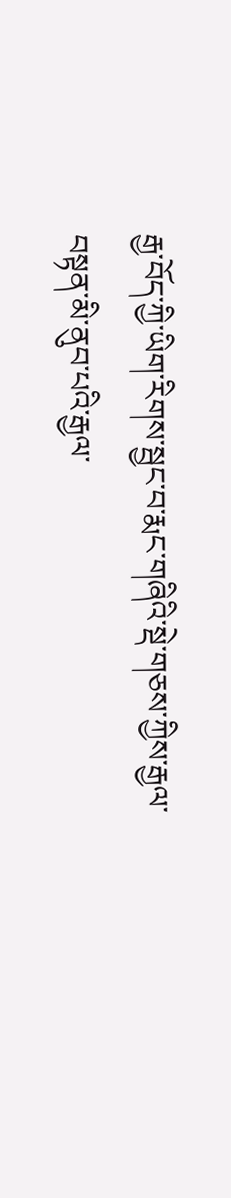རྒྱ་བོད་ཀྱི་ཡིག་རིགས་སྦྱང་བ་རྨང་གཞིའི་སྡེ་གཅས་ཀྱིས་རྒྱལ་བསྟན་མི་ནུབ་པའི་རྒྱལ་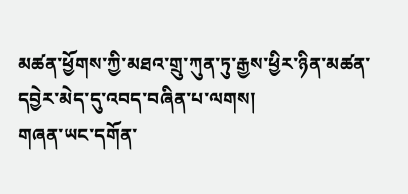མཚན་ཕྱོགས་ཀྱི་མཐའ་གྲུ་ཀུན་ཏུ་རྒྱས་ཕྱིར་ཉིན་མཚན་དབྱེར་མེད་དུ་འབད་བཞིན་པ་ལགས།
གཞན་ཡང་དགོན་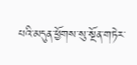པའི་མདུན་ཕྱོགས་སུ་སྔོན་གཏེར་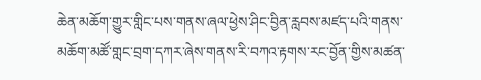ཆེན་མཆོག་གྱུར་གླིང་པས་གནས་ཞལ་ཕྱེས་ཤིང་བྱིན་རླབས་མཛད་པའི་གནས་མཆོག་མཚོ་གླང་བྲག་དཀར་ཞེས་གནས་རི་བཀའ་རྟགས་རང་བྱོན་གྱིས་མཚན་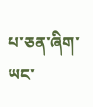པ་ཅན་ཞིག་ཡང་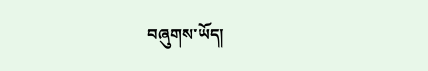བཞུགས་ཡོད།